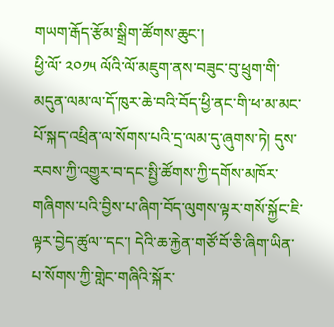གཡག་རྒོད་རྩོམ་སྒྲིག་ཚོགས་ཆུང་།
ཕྱི་ལོ་ ༢༠༡༥ ལོའི་ལོ་མཇུག་ནས་བཟུང་བུ་ཕྲུག་གི་མདུན་ལམ་ལ་དོ་ཁུར་ཆེ་བའི་བོད་ཕྱི་ནང་གི་ཕ་མ་མང་པོ་སྐད་འཕྲིན་ལ་སོགས་པའི་དྲ་ལམ་དུ་ཞུགས་ཏེ། དུས་རབས་ཀྱི་འགྱུར་བ་དང་སྤྱི་ཚོགས་ཀྱི་དགོས་མཁོར་གཞིགས་པའི་བྱིས་པ་ཞིག་བོད་ལུགས་ལྟར་གསོ་སྐྱོང་ཇི་ལྟར་བྱེད་ཚུལ་་དང་། དེའི་ཆ་རྐྱེན་གཙོ་བོ་ཅི་ཞིག་ཡིན་པ་སོགས་ཀྱི་གླེང་གཞིའི་སྐོར་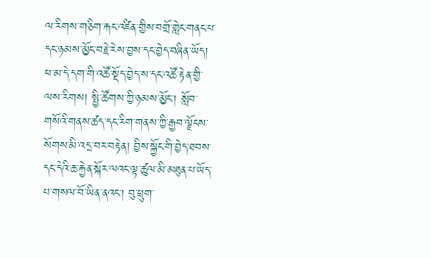ལ་རིགས་གཅིག་རྐང་འཛིན་གྱིས་བགྲོ་གླེང་གནང་པ་དང་ཉམས་མྱོང་བརྗེ་རེས་བྱས་དང་བྱེད་བཞིན་ཡོད། ཕ་མ་དེ་དག་གི་འཚོ་སྡོད་བྱེད་ས་དང་འཚོ་རྟེན་གྱི་ལས་རིགས། སྤྱི་ཚོགས་ཀྱི་ཉམས་མྱོང་། སློབ་གསོའི་གནས་ཚད་དང་རིག་གནས་ཀྱི་རྒྱབ་ལྗོངས་སོགས་མི་འདྲ་བར་བརྟེན། བྱིས་སྐྱོང་གི་བྱེད་ཐབས་དང་དེའི་ཆ་རྐྱེན་སྐོར་ལའང་ལྟ་ཚུལ་མི་མཐུན་པ་ཡོད་པ་གསལ་བོ་ཡིན་ནའང་། བུ་ཕྲུག་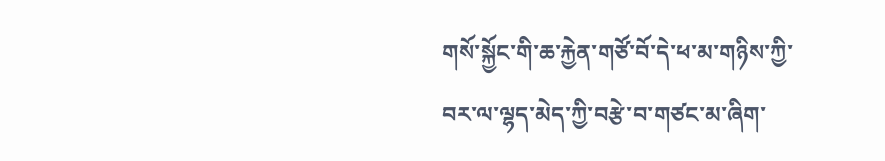གསོ་སྐྱོང་གི་ཆ་རྐྱེན་གཙོ་བོ་དེ་ཕ་མ་གཉིས་ཀྱི་བར་ལ་ལྷད་མེད་ཀྱི་བརྩེ་བ་གཙང་མ་ཞིག་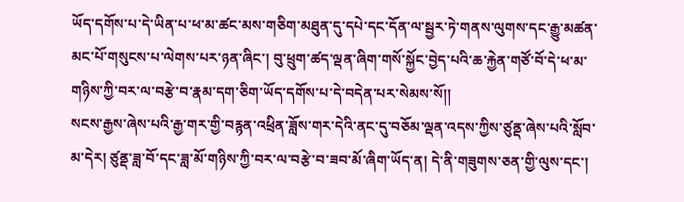ཡོད་དགོས་པ་དེ་ཡིན་པ་ཕ་མ་ཚང་མས་གཅིག་མཐུན་དུ་དཔེ་དང་དོན་ལ་སྦྱར་ཏེ་གནས་ལུགས་དང་རྒྱུ་མཚན་མང་པོ་གསུངས་པ་ལེགས་པར་ཉན་ཞིང་། བུ་ཕྲུག་ཚད་ལྡན་ཞིག་གསོ་སྐྱོང་བྱེད་པའི་ཆ་རྐྱེན་གཙོ་བོ་དེ་ཕ་མ་གཉིས་ཀྱི་བར་ལ་བརྩེ་བ་རྣམ་དག་ཅིག་ཡོད་དགོས་པ་དེ་བདེན་པར་སེམས་སོ།།
སངས་རྒྱས་ཞེས་པའི་རྒྱ་གར་གྱི་བརྙན་འཕྲིན་ཟློས་གར་དེའི་ནང་དུ་བཅོམ་ལྡན་འདས་ཀྱིས་ཙུནྡ་ཞེས་པའི་སློབ་མ་དེར། ཙུནྡ་ཟླ་བོ་དང་ཟླ་མོ་གཉིས་ཀྱི་བར་ལ་བརྩེ་བ་ཟབ་མོ་ཞིག་ཡོད་ན། དེ་ནི་གཟུགས་ཅན་གྱི་ལུས་དང་།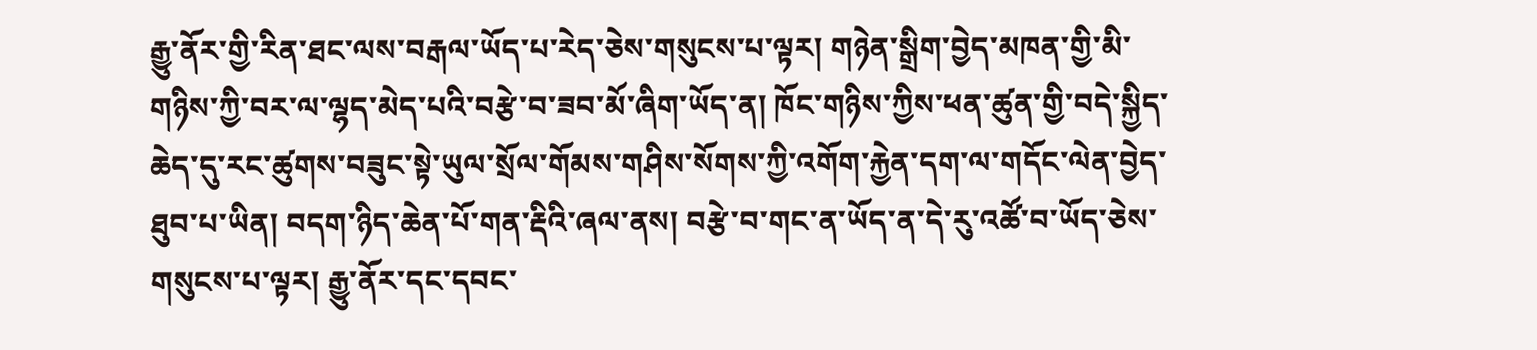རྒྱུ་ནོར་གྱི་རིན་ཐང་ལས་བརྒལ་ཡོད་པ་རེད་ཅེས་གསུངས་པ་ལྟར། གཉེན་སྒྲིག་བྱེད་མཁན་གྱི་མི་གཉིས་ཀྱི་བར་ལ་ལྷད་མེད་པའི་བརྩེ་བ་ཟབ་མོ་ཞིག་ཡོད་ན། ཁོང་གཉིས་ཀྱིས་ཕན་ཚུན་གྱི་བདེ་སྐྱིད་ཆེད་དུ་རང་ཚུགས་བཟུང་སྟེ་ཡུལ་སྲོལ་གོམས་གཤིས་སོགས་ཀྱི་འགོག་རྐྱེན་དག་ལ་གདོང་ལེན་བྱེད་ཐུབ་པ་ཡིན། བདག་ཉིད་ཆེན་པོ་གན་རྡིའི་ཞལ་ནས། བརྩེ་བ་གང་ན་ཡོད་ན་དེ་རུ་འཚོ་བ་ཡོད་ཅེས་གསུངས་པ་ལྟར། རྒྱུ་ནོར་དང་དབང་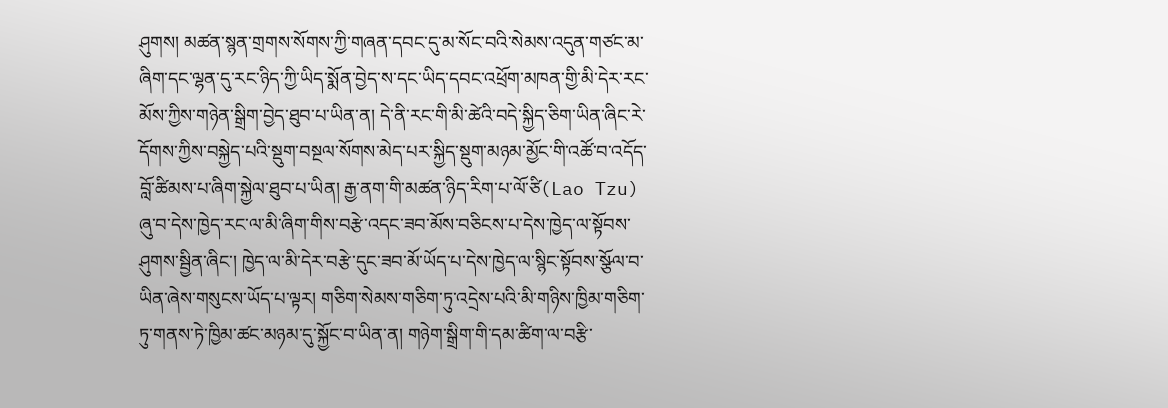ཤུགས། མཚན་སྙན་གྲགས་སོགས་ཀྱི་གཞན་དབང་དུ་མ་སོང་བའི་སེམས་འདུན་གཙང་མ་ཞིག་དང་ལྷན་དུ་རང་ཉིད་ཀྱི་ཡིད་སྨོན་བྱེད་ས་དང་ཡིད་དབང་འཕྲོག་མཁན་གྱི་མི་དེར་རང་མོས་ཀྱིས་གཉེན་སྒྲིག་བྱེད་ཐུབ་པ་ཡིན་ན། དེ་ནི་རང་གི་མི་ཚེའི་བདེ་སྐྱིད་ཅིག་ཡིན་ཞིང་རེ་དོགས་ཀྱིས་བསྐྱེད་པའི་སྡུག་བསྔལ་སོགས་མེད་པར་སྐྱིད་སྡུག་མཉམ་མྱོང་གི་འཚོ་བ་འདོད་བློ་ཚིམས་པ་ཞིག་སྐྱེལ་ཐུབ་པ་ཡིན། རྒྱ་ནག་གི་མཚན་ཉིད་རིག་པ་ལོ་ཙི(Lao Tzu) ཞུ་བ་དེས་ཁྱེད་རང་ལ་མི་ཞིག་གིས་བརྩེ་འདང་ཟབ་མོས་བཅིངས་པ་དེས་ཁྱེད་ལ་སྟོབས་ཤུགས་སྦྱིན་ཞིང་། ཁྱེད་ལ་མི་དེར་བརྩེ་དུང་ཟབ་མོ་ཡོད་པ་དེས་ཁྱེད་ལ་སྙིང་སྟོབས་སྩོལ་བ་ཡིན་ཞེས་གསུངས་ཡོད་པ་ལྟར། གཅིག་སེམས་གཅིག་ཏུ་འདྲེས་པའི་མི་གཉིས་ཁྱིམ་གཅིག་ཏུ་གནས་ཏེ་ཁྱིམ་ཚང་མཉམ་དུ་སྐྱོང་བ་ཡིན་ན། གཉེག་སྒྲིག་གི་དམ་ཚིག་ལ་བརྩི་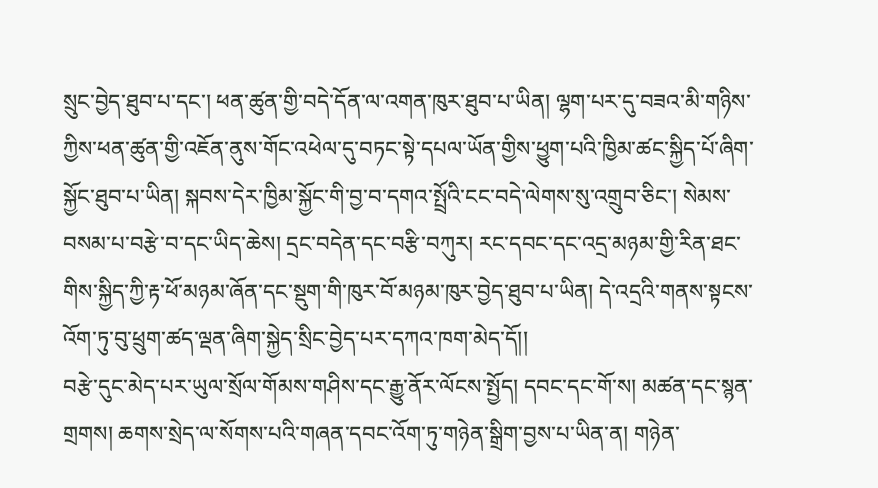སྲུང་བྱེད་ཐུབ་པ་དང་། ཕན་ཚུན་གྱི་བདེ་དོན་ལ་འགན་ཁུར་ཐུབ་པ་ཡིན། ལྷག་པར་དུ་བཟའ་མི་གཉིས་ཀྱིས་ཕན་ཚུན་གྱི་འཇོན་ནུས་གོང་འཕེལ་དུ་བཏང་སྟེ་དཔལ་ཡོན་གྱིས་ཕྱུག་པའི་ཁྱིམ་ཚང་སྐྱིད་པོ་ཞིག་སྐྱོང་ཐུབ་པ་ཡིན། སྐབས་དེར་ཁྱིམ་སྐྱོང་གི་བྱ་བ་དགའ་སྤྲོའི་ངང་བདེ་ལེགས་སུ་འགྲུབ་ཅིང་། སེམས་བསམ་པ་བརྩེ་བ་དང་ཡིད་ཆེས། དྲང་བདེན་དང་བརྩི་བཀུར། རང་དབང་དང་འདྲ་མཉམ་གྱི་རིན་ཐང་གིས་སྐྱིད་ཀྱི་རྟ་ཕོ་མཉམ་ཞོན་དང་སྡུག་གི་ཁུར་བོ་མཉམ་ཁུར་བྱེད་ཐུབ་པ་ཡིན། དེ་འདྲའི་གནས་སྟངས་འོག་ཏུ་བུ་ཕྲུག་ཚད་ལྡན་ཞིག་སྐྱེད་སྲིང་བྱེད་པར་དཀའ་ཁག་མེད་དོ།།
བརྩེ་དུང་མེད་པར་ཡུལ་སྲོལ་གོམས་གཤིས་དང་རྒྱུ་ནོར་ལོངས་སྤྱོད། དབང་དང་གོ་ས། མཚན་དང་སྙན་གྲགས། ཆགས་སྲེད་ལ་སོགས་པའི་གཞན་དབང་འོག་ཏུ་གཉེན་སྒྲིག་བྱས་པ་ཡིན་ན། གཉེན་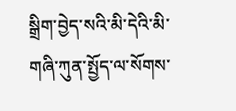སྒྲིག་བྱེད་སའི་མི་དེའི་མི་གཞི་ཀུན་སྤྱོད་ལ་སོགས་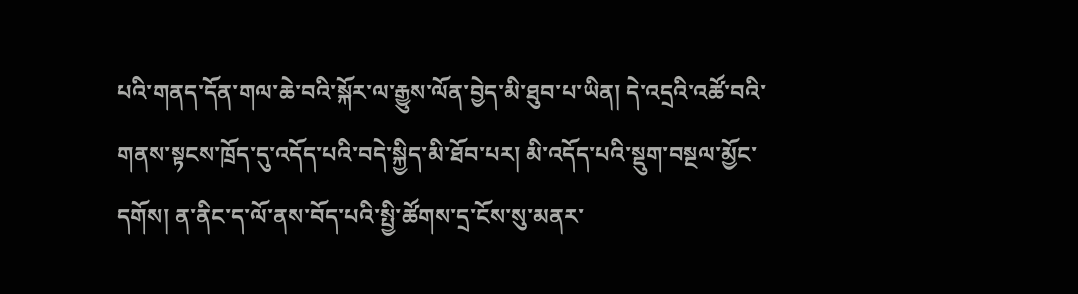པའི་གནད་དོན་གལ་ཆེ་བའི་སྐོར་ལ་རྒྱུས་ལོན་བྱེད་མི་ཐུབ་པ་ཡིན། དེ་འདྲའི་འཚོ་བའི་གནས་སྟངས་ཁྲོད་དུ་འདོད་པའི་བདེ་སྐྱིད་མི་ཐོབ་པར། མི་འདོད་པའི་སྡུག་བསྔལ་མྱོང་དགོས། ན་ནིང་ད་ལོ་ནས་བོད་པའི་སྤྱི་ཚོགས་དྲ་ངོས་སུ་མནར་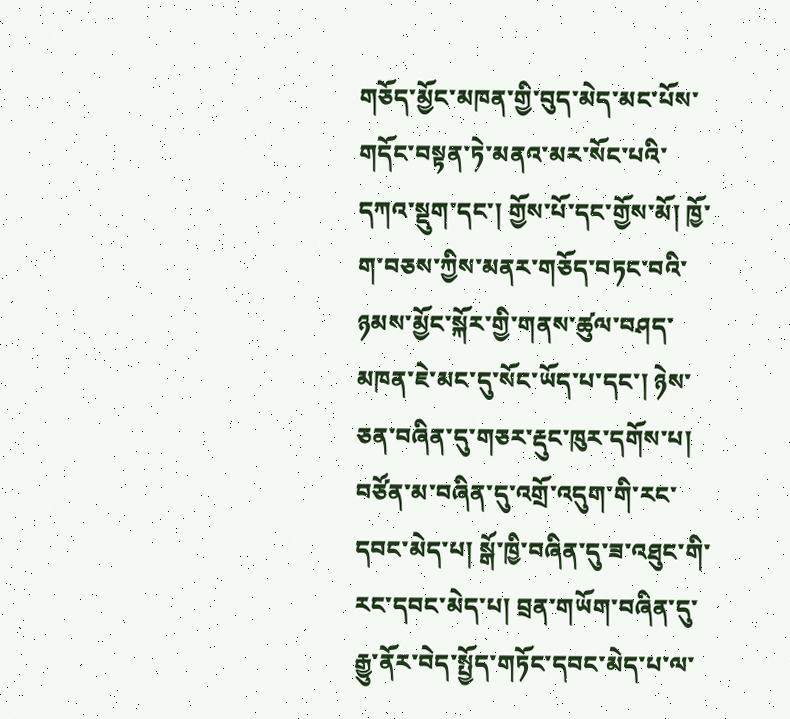གཅོད་མྱོང་མཁན་གྱི་བུད་མེད་མང་པོས་གདོང་བསྟན་ཏེ་མནའ་མར་སོང་པའི་དཀའ་སྡུག་དང་། གྱོས་པོ་དང་གྱོས་མོ། ཁྱོ་ག་བཅས་ཀྱིས་མནར་གཅོད་བཏང་བའི་ཉམས་མྱོང་སྐོར་གྱི་གནས་ཚུལ་བཤད་མཁན་ཇེ་མང་དུ་སོང་ཡོད་པ་དང་། ཉེས་ཅན་བཞིན་དུ་གཅར་རྡུང་ཁུར་དགོས་པ། བཙོན་མ་བཞིན་དུ་འགྲོ་འདུག་གི་རང་དབང་མེད་པ། སྒོ་ཁྱི་བཞིན་དུ་ཟ་འཐུང་གི་རང་དབང་མེད་པ། བྲན་གཡོག་བཞིན་དུ་རྒྱུ་ནོར་བེད་སྤྱོད་གཏོང་དབང་མེད་པ་ལ་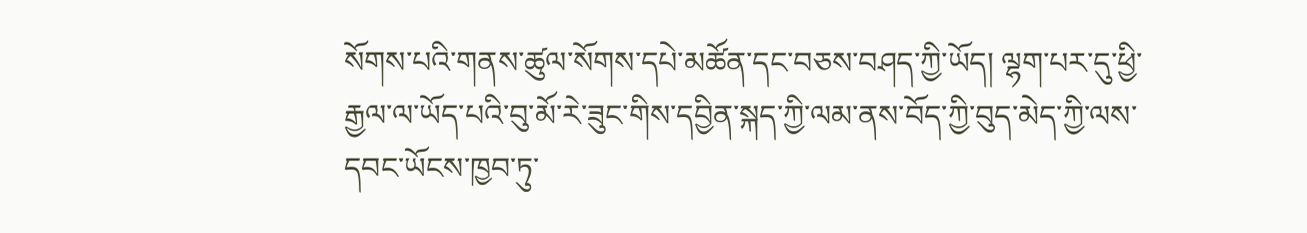སོགས་པའི་གནས་ཚུལ་སོགས་དཔེ་མཚོན་དང་བཅས་བཤད་ཀྱི་ཡོད། ལྷག་པར་དུ་ཕྱི་རྒྱལ་ལ་ཡོད་པའི་བུ་མོ་རེ་ཟུང་གིས་དབྱིན་སྐད་ཀྱི་ལམ་ནས་བོད་ཀྱི་བུད་མེད་ཀྱི་ལས་དབང་ཡོངས་ཁྱབ་ཏུ་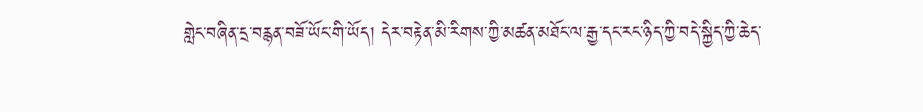གླེང་བཞིན་དྲ་བརྙན་བཟོ་ཡོང་གི་ཡོད། དེར་བརྟེན་མི་རིགས་ཀྱི་མཚན་མཐོང་ལ་རྒྱ་དང་རང་ཉིད་ཀྱི་བདེ་སྐྱིད་ཀྱི་ཆེད་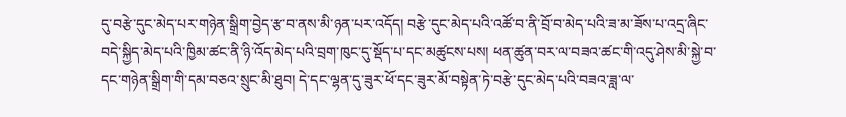དུ་བརྩེ་དུང་མེད་པར་གཉེན་སྒྲིག་བྱེད་རྩ་བ་ནས་མི་ཉན་པར་འདོད། བརྩེ་དུང་མེད་པའི་འཚོ་བ་ནི་བྲོ་བ་མེད་པའི་ཟ་མ་ཟོས་པ་འདྲ་ཞིང་བདེ་སྐྱིད་མེད་པའི་ཁྱིམ་ཚང་ནི་ཉི་འོད་མེད་པའི་བྲག་ཁུང་དུ་སྡོད་པ་དང་མཚུངས་པས། ཕན་ཚུན་བར་ལ་བཟའ་ཚང་གི་འདུ་ཤེས་མི་སྐྱེ་བ་དང་གཉེན་སྒྲིག་གི་དམ་བཅའ་སྲུང་མི་ཐུབ། དེ་དང་ལྷན་དུ་ཟུར་ཕོ་དང་ཟུར་མོ་བསྟེན་ཏེ་བརྩེ་དུང་མེད་པའི་བཟའ་ཟླ་ལ་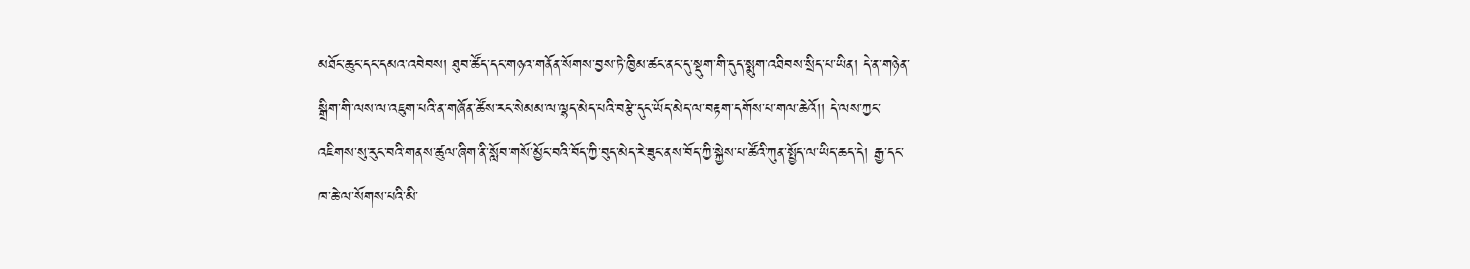མཐོང་ཆུང་དང་དམའ་འབེབས། ཐུབ་ཚོད་དང་གཉའ་གནོན་སོགས་བྱས་ཏེ་ཁྱིམ་ཚང་ནང་དུ་སྡུག་གི་དུད་སྨུག་འཐིབས་སྲིད་པ་ཡིན། དེ་ན་གཉེན་སྒྲིག་གི་ལས་ལ་འཇུག་པའི་ན་གཞོན་ཚོས་རང་སེམམ་ལ་ལྷད་མེད་པའི་བརྩེ་དུང་ཡོད་མེད་ལ་བརྟག་དགོས་པ་གལ་ཆེའོ།། དེ་ལས་ཀྱང་འཇིགས་སུ་རུང་བའི་གནས་ཚུལ་ཞིག་ནི་སློབ་གསོ་མྱོང་བའི་བོད་ཀྱི་བུད་མེད་རེ་ཟུང་ནས་བོད་ཀྱི་སྐྱེས་པ་ཚོའི་ཀུན་སྤྱོད་ལ་ཡིད་ཆད་དེ། རྒྱ་དང་ཁ་ཆེ་ལ་སོགས་པའི་མི་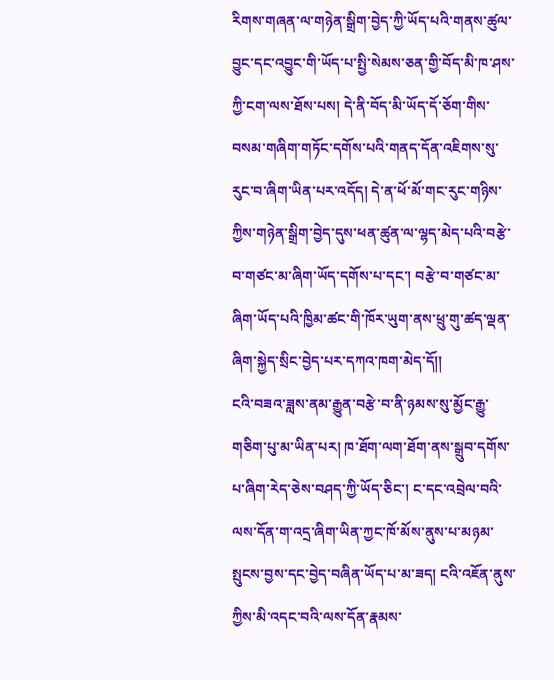རིགས་གཞན་ལ་གཉེན་སྒྲིག་བྱེད་ཀྱི་ཡོད་པའི་གནས་ཚུལ་བྱུང་དང་འབྱུང་གི་ཡོད་པ་སྤྱི་སེམས་ཅན་གྱི་བོད་མི་ཁ་ཤས་ཀྱི་ངག་ལས་ཐོས་པས། དེ་ནི་བོད་མི་ཡོད་དོ་ཅོག་གིས་བསམ་གཞིག་གཏོང་དགོས་པའི་གནད་དོན་འཇིགས་སུ་རུང་བ་ཞིག་ཡིན་པར་འདོད། དེ་ན་ཕོ་མོ་གང་རུང་གཉིས་ཀྱིས་གཉེན་སྒྲིག་བྱེད་དུས་ཕན་ཚུན་ལ་ལྷད་མེད་པའི་བརྩེ་བ་གཙང་མ་ཞིག་ཡོད་དགོས་པ་དང་། བརྩེ་བ་གཙང་མ་ཞིག་ཡོད་པའི་ཁྱིམ་ཚང་གི་ཁོར་ཡུག་ནས་ཕྲུ་གུ་ཚད་ལྡན་ཞིག་སྐྱེད་སྲིང་བྱེད་པར་དཀའ་ཁག་མེད་དོ།།
ངའི་བཟའ་ཟླས་ནམ་རྒྱུན་བརྩེ་བ་ནི་ཉམས་སུ་མྱོང་རྒྱུ་གཅིག་པུ་མ་ཡིན་པར། ཁ་ཐོག་ལག་ཐོག་ནས་སྒྲུབ་དགོས་པ་ཞིག་རེད་ཅེས་བཤད་ཀྱི་ཡོད་ཅིང་། ང་དང་འབྲེལ་བའི་ལས་དོན་ག་འདྲ་ཞིག་ཡིན་ཀྱང་ཁོ་མོས་ནུས་པ་མཉམ་སྤུངས་བྱས་དང་བྱེད་བཞིན་ཡོད་པ་མ་ཟད། ངའི་འཇོན་ནུས་ཀྱིས་མི་འདང་བའི་ལས་དོན་རྣམས་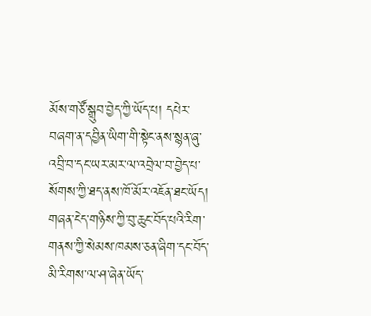མོས་གཙོ་སྒྲུབ་བྱེད་ཀྱི་ཡོད་པ། དཔེར་བཞག་ན་དབྱིན་ཡིག་གི་སྟེང་ནས་སྙན་ཞུ་འབྲི་བ་དང་ཡར་མར་ལ་འབྲེལ་བ་བྱེད་པ་སོགས་ཀྱི་ཐད་ནས་ཁོ་མོར་འཇོན་ཐང་ཡོད། གཞན་ངེད་གཉིས་ཀྱི་བུ་ཆུང་བོད་པའི་རིག་གནས་ཀྱི་སེམས་ཁམས་ཅན་ཞིག་དང་བོད་མི་རིགས་ལ་ཤ་ཞེན་ཡོད་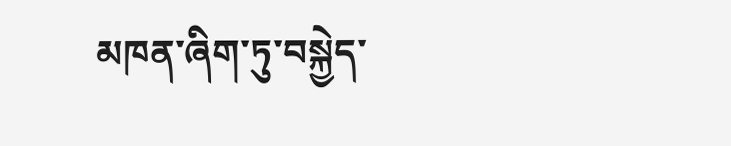མཁན་ཞིག་ཏུ་བསྐྱེད་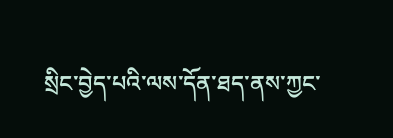སྲིང་བྱེད་པའི་ལས་དོན་ཐད་ནས་ཀྱང་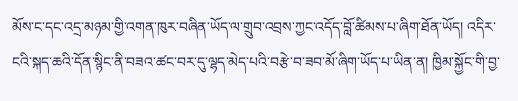མོས་ང་དང་འདྲ་མཉམ་གྱི་འགན་ཁུར་བཞིན་ཡོད་ལ་གྲུབ་འབྲས་ཀྱང་འདོད་བློ་ཚིམས་པ་ཞིག་ཐོན་ཡོད། འདིར་ངའི་སྐད་ཆའི་དོན་སྙིང་ནི་བཟའ་ཚང་བར་དུ་ལྷད་མེད་པའི་བརྩེ་བ་ཟབ་མོ་ཞིག་ཡོད་པ་ཡིན་ན། ཁྱིམ་སྐྱོང་གི་བྱ་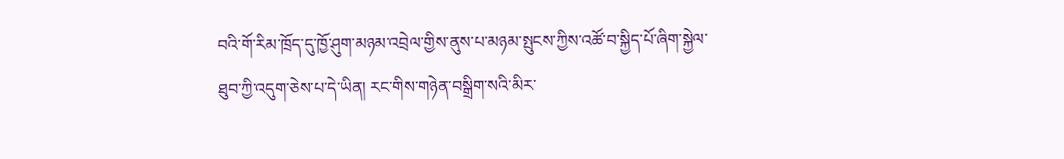བའི་གོ་རིམ་ཁྲོད་དུ་ཁྱོ་ཤུག་མཉམ་འབྲེལ་གྱིས་ནུས་པ་མཉམ་སྤུངས་ཀྱིས་འཚོ་བ་སྐྱིད་པོ་ཞིག་སྐྱེལ་ཐུབ་ཀྱི་འདུག་ཅེས་པ་དེ་ཡིན། རང་གིས་གཉེན་བསྒྲིག་སའི་མིར་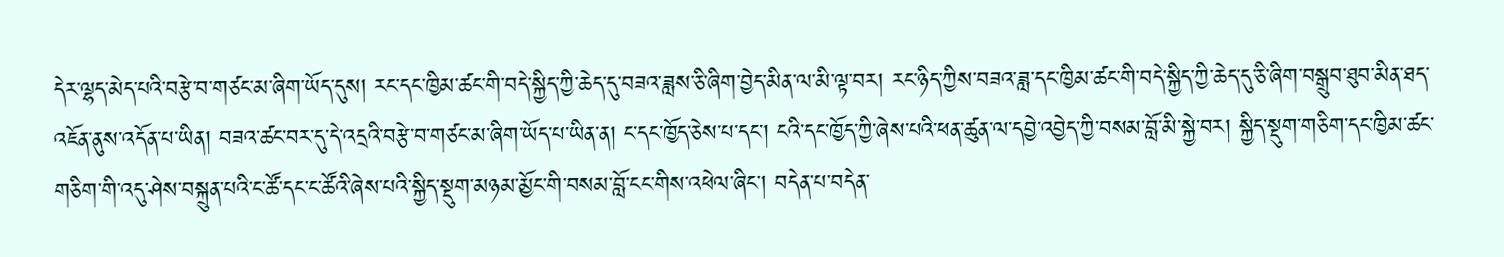དེར་ལྷད་མེད་པའི་བརྩེ་བ་གཙང་མ་ཞིག་ཡོད་དུས། རང་དང་ཁྱིམ་ཚང་གི་བདེ་སྐྱིད་ཀྱི་ཆེད་དུ་བཟའ་ཟླས་ཅི་ཞིག་བྱེད་མིན་ལ་མི་ལྟ་བར། རང་ཉིད་ཀྱིས་བཟའ་ཟླ་དང་ཁྱིམ་ཚང་གི་བདེ་སྐྱིད་ཀྱི་ཆེད་དུ་ཅི་ཞིག་བསྒྲུབ་ཐུབ་མིན་ཐད་འཇོན་ནུས་འདོན་པ་ཡིན། བཟའ་ཚང་བར་དུ་དེ་འདྲའི་བརྩེ་བ་གཙང་མ་ཞིག་ཡོད་པ་ཡིན་ན། ང་དང་ཁྱོད་ཅེས་པ་དང་། ངའི་དང་ཁྱོད་ཀྱི་ཞེས་པའི་ཕན་ཚུན་ལ་དབྱེ་འབྱེད་ཀྱི་བསམ་བློ་མི་སྐྱེ་བར། སྐྱིད་སྡུག་གཅིག་དང་ཁྱིམ་ཚང་གཅིག་གི་འདུ་ཤེས་བསྐྲུན་པའི་ང་ཚོ་དང་ང་ཚོའི་ཞེས་པའི་སྐྱིད་སྡུག་མཉམ་མྱོང་གི་བསམ་བློ་ངང་གིས་འཕེལ་ཞིང་། བདེན་པ་བདེན་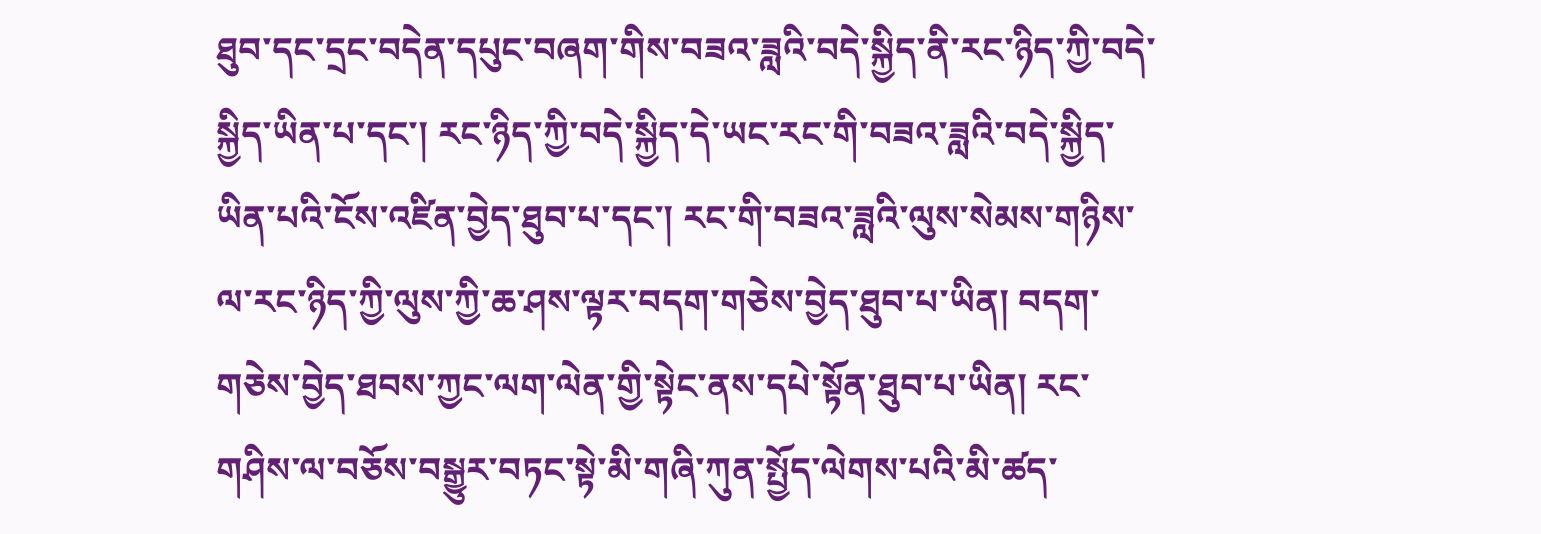ཐུབ་དང་དྲང་བདེན་དཔུང་བཞག་གིས་བཟའ་ཟླའི་བདེ་སྐྱིད་ནི་རང་ཉིད་ཀྱི་བདེ་སྐྱིད་ཡིན་པ་དང་། རང་ཉིད་ཀྱི་བདེ་སྐྱིད་དེ་ཡང་རང་གི་བཟའ་ཟླའི་བདེ་སྐྱིད་ཡིན་པའི་ངོས་འཛིན་བྱེད་ཐུབ་པ་དང་། རང་གི་བཟའ་ཟླའི་ལུས་སེམས་གཉིས་ལ་རང་ཉིད་ཀྱི་ལུས་ཀྱི་ཆ་ཤས་ལྟར་བདག་གཅེས་བྱེད་ཐུབ་པ་ཡིན། བདག་གཅེས་བྱེད་ཐབས་ཀྱང་ལག་ལེན་གྱི་སྟེང་ནས་དཔེ་སྟོན་ཐུབ་པ་ཡིན། རང་གཤིས་ལ་བཅོས་བསྒྱུར་བཏང་སྟེ་མི་གཞི་ཀུན་སྤྱོད་ལེགས་པའི་མི་ཚད་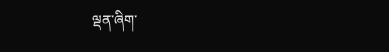ལྡན་ཞིག་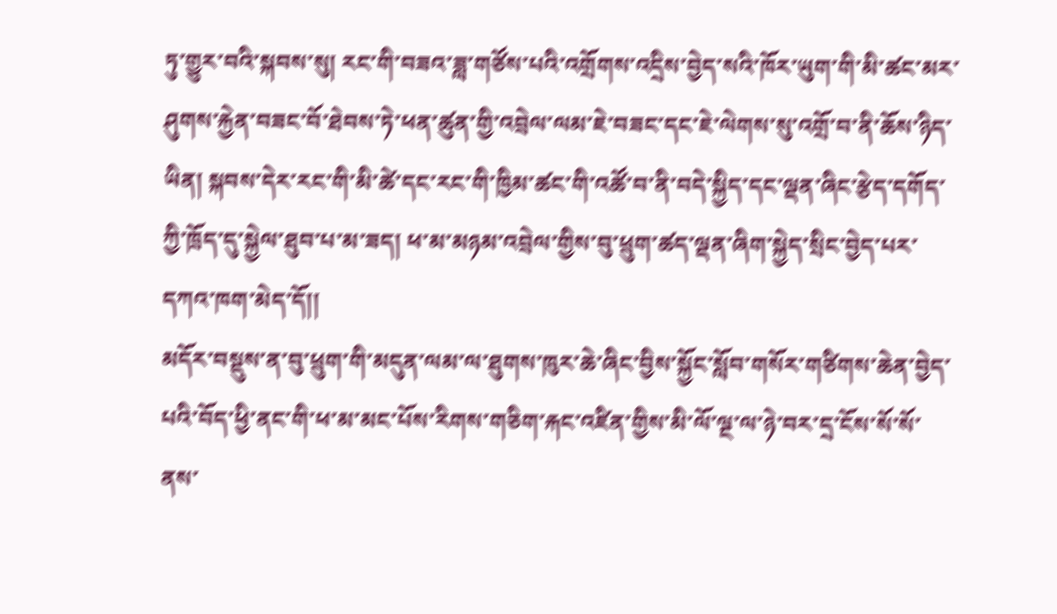ཏུ་གྱུར་བའི་སྐབས་སུ། རང་གི་བཟའ་ཟླ་གཙོས་པའི་འགྲོགས་འདྲིས་བྱེད་སའི་ཁོར་ཡུག་གི་མི་ཚང་མར་ཤུགས་རྐྱེན་བཟང་བོ་ཐེབས་ཏེ་ཕན་ཚུན་གྱི་འབྲེལ་ལམ་ཇེ་བཟང་དང་ཇེ་ལེགས་སུ་འགྲོ་བ་ནི་ཆོས་ཉིད་ཡིན། སྐབས་དེར་རང་གི་མི་ཚེ་དང་རང་གི་ཁྱིམ་ཚང་གི་འཚོ་བ་ནི་བདེ་སྐྱིད་དང་ལྡན་ཞིང་རྩེད་དགོད་ཀྱི་ཁྲོད་དུ་སྐྱེལ་ཐུབ་པ་མ་ཟད། ཕ་མ་མཉམ་འབྲེལ་གྱིས་བུ་ཕྲུག་ཚད་ལྡན་ཞིག་སྐྱེད་སྲིང་བྱེད་པར་དཀའ་ཁག་མེད་དོ།།
མདོར་བསྡུས་ན་བུ་ཕྲུག་གི་མདུན་ལམ་ལ་ཐུགས་ཁུར་ཆེ་ཞིང་བྱིས་སྐྱོང་སློབ་གསོར་གཙིགས་ཆེན་བྱེད་པའི་བོད་ཕྱི་ནང་གི་ཕ་མ་མང་པོས་རིགས་གཅིག་རྐང་འཛིན་གྱིས་མི་ལོ་ལྔ་ལ་ཉེ་བར་དྲ་ངོས་སོ་སོ་ནས་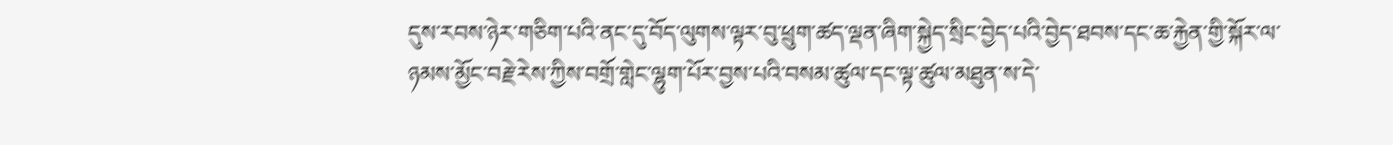དུས་རབས་ཉེར་གཅིག་པའི་ནང་དུ་བོད་ལུགས་ལྟར་བུ་ཕྲུག་ཚད་ལྡན་ཞིག་སྐྱེད་སྲིང་བྱེད་པའི་བྱེད་ཐབས་དང་ཆ་རྐྱེན་གྱི་སྐོར་ལ་ཉམས་མྱོང་བརྗེ་རེས་ཀྱིས་བགྲོ་གླེང་ལྷུག་པོར་བྱས་པའི་བསམ་ཚུལ་དང་ལྟ་ཚུལ་མཐུན་ས་དེ་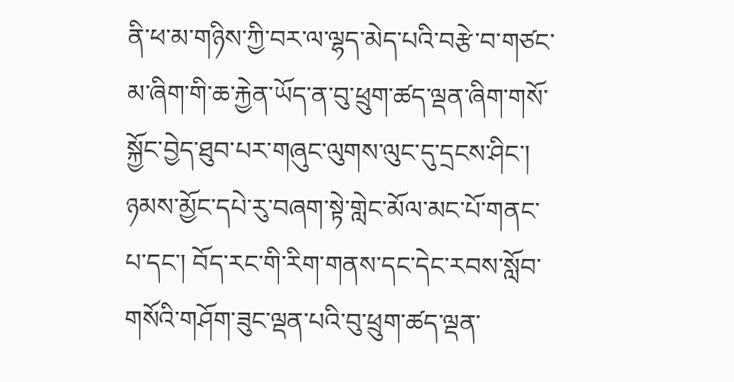ནི་ཕ་མ་གཉིས་ཀྱི་བར་ལ་ལྷད་མེད་པའི་བརྩེ་བ་གཙང་མ་ཞིག་གི་ཆ་རྐྱེན་ཡོད་ན་བུ་ཕྲུག་ཚད་ལྡན་ཞིག་གསོ་སྐྱོང་བྱེད་ཐུབ་པར་གཞུང་ལུགས་ལུང་དུ་དྲངས་ཤིང་། ཉམས་མྱོང་དཔེ་རུ་བཞག་སྟེ་གླེང་མོལ་མང་པོ་གནང་པ་དང་། བོད་རང་གི་རིག་གནས་དང་དེང་རབས་སློབ་གསོའི་གཤོག་ཟུང་ལྡན་པའི་བུ་ཕྲུག་ཚད་ལྡན་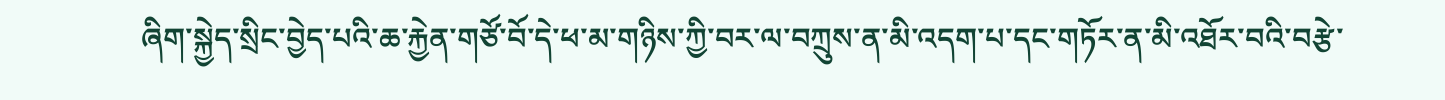ཞིག་སྐྱེད་སྲིང་བྱེད་པའི་ཆ་རྐྱེན་གཙོ་བོ་དེ་ཕ་མ་གཉིས་ཀྱི་བར་ལ་བཀྲུས་ན་མི་འདག་པ་དང་གཏོར་ན་མི་འཐོར་བའི་བརྩེ་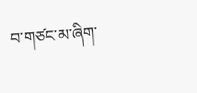བ་གཙང་མ་ཞིག་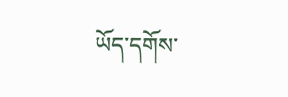ཡོད་དགོས་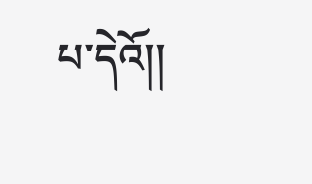པ་དེའོ།།